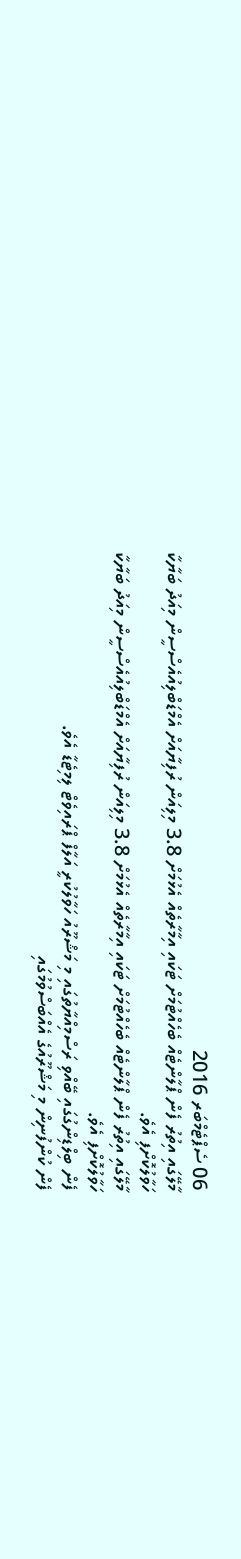06 ސެޕްޓެމްބަރ 2016
މާލޭގައި އިތުރު ފެން ޕްލާންޓެއް ބެހެއްޓުމަށް ޓަކައި އިމާރާތެއް އެޅުމަށް 3.8 މިލިއަން ރުފިޔާއަށް އެމްޑަބްލިއުއެސްސީން މިއަދު ބަޔާކާ ހަވާލުކޮށްފި އެވެ.
މާލޭގައި އިތުރު ފެން ޕްލާންޓެއް ބެހެއްޓުމަށް ޓަކައި އިމާރާތެއް އެޅުމަށް 3.8 މިލިއަން ރުފިޔާއަށް އެމްޑަބްލިއުއެސްސީން މިއަދު ބަޔާކާ ހަވާލުކޮށްފި އެވެ.
ފެން ބިލްޑިންގުގައި ބޭއްވި ރަސްމިއްޔާތުގައި މި މަޝްރޫއު ހަވާލުކުރީ އަލާފް ޕްރައިވެޓް ލިމިޓެޑާ އެވެ.
ފެން ކުންފުނިން މި މަޝްރޫއުގެ އެއްބަސްވުމުގައި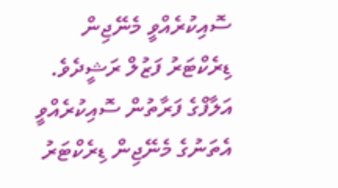ސޮއިކުރެއްވީ މެނޭޖިން ޑިރެކްޓަރު ފަޒުލް ރަޝީދެވެ. އަލާފްގެ ފަރާތުން ސޮއިކުރެއްވީ އެތަނުގެ މެނޭޖިން ޑިރެކްޓަރު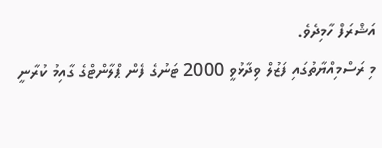އަޝްރަފް ހާމިދެވެ.
މި ރަސްމިއްޔާތުގައި ފަޒުލް ވިދާޅުވީ 2000 ޓަނުގެ ފެން ޕްލާންޓްގެ ގާއިމު ކުރާނީ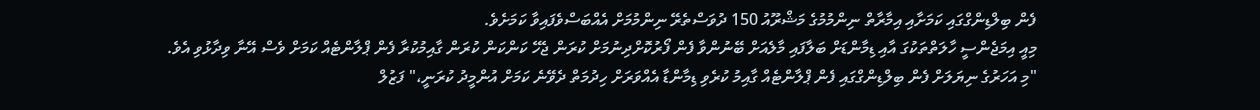ފެން ބިލްޑިންގްގައި ކަމަށާއި އިމާރާތް ނިންމުމުގެ މަޝްރޫއު 150 ދުވަސްތެރޭ ނިންމުމަށް އެއްބަސްވެފައިވާ ކަމަށެވެ.
މިއީ އިމަޖެންސީ ހާލަތްތަކުގަ އާއި ޑިމާންޑަށް ބަލާފައި މާލެއަށް ބޭނުންވާ ފެން ފޯރުކޮށްދިނުމަށް ކުރަން ޖެހޭ ކަންކަން ކުރަން ގާއިމުކުރާ ފެން ޕްލާންޓެއް ކަމަށް ވެސް އޭނާ ވިދާޅުވި އެވެ.
"މި އަހަރުގެ ނިޔަލަށް ފެން ބިލްޑިންގްގައި ފެން ޕްލާންޓެއް ގާއިމު ކުރެވި ޑިމާންޑާ އެއްވަރަށް ހިދުމަތް ދެވޭނެ ކަމަށް އުންމީދު ކުރަނީ،" ފަޒުލް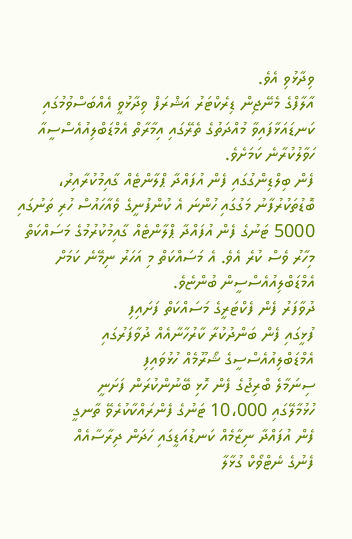ވިދާޅުވި އެވެ.
އާލާފްގެ މެނޭޖިން ޑިރެކްޓަރު އަޝްރަފް ވިދާޅުވީ އެއްބަސްވުމުގައި ކަނޑައަޅާފައިވާ މުއްދަތުގެ ތެރޭގައި އިމާރާތް އެމްޑަބްލިއުއެސްސީއާ ހަވާލުކުރާނެ ކަމަށެވެ.
ފެން ބިލްޑިންގުގައި ފެން އުފައްދާ ޕްލާންޓެއް ގާއިމުކުރާއިރު، ބޮޑުތަކުރުފާނު މަގުގައި ހުންނަ އެ ކުންފުނީގެ ވެއާހައުސް ހުރި ތަނުގައި 5000 ޓަނުގެ ފެން އުފައްދާ ޕްލާންޓެއް ގާއިމުކުރުމުގެ މަސައްކަތް މިހާރު ވެސް ކުރެ އެވެ. އެ މަސައްކަތް މި އަހަރު ނިމޭނެ ކަމަށް އެމްޑަބްލިއުއެސްސީން ބުންޏެވެ.
ދުވާފަރު ފެން ފެކްޓަރީގެ މަސައްކަތް ފަށައިފި
ފުޅީގައި ފެން ބަންދުކުރާ ކާރުހާނާއެއް ދުވާފަރުގައި
އެމްޑަބްލިއުއެސްސީގެ ޝޯރޫމެއް ހުޅުވައިފި
ސިނަމާލެ ބްރިޖުގެ ފެން ހޮޅި ބޭނުންކުރަން ފަށަނީ
ހުޅުމާލޭގައި 10،000 ޓަނުގެ ފެންރައްކާކުރެވޭ ތާނގީ
ފެން އުފައްދާ ނިޒާމެއް ކަނޑުއަޑީގައި ހަދަން ދިރާސާއެއް
ފެނުގެ ނެޓްވޯކް ގުޅާލާ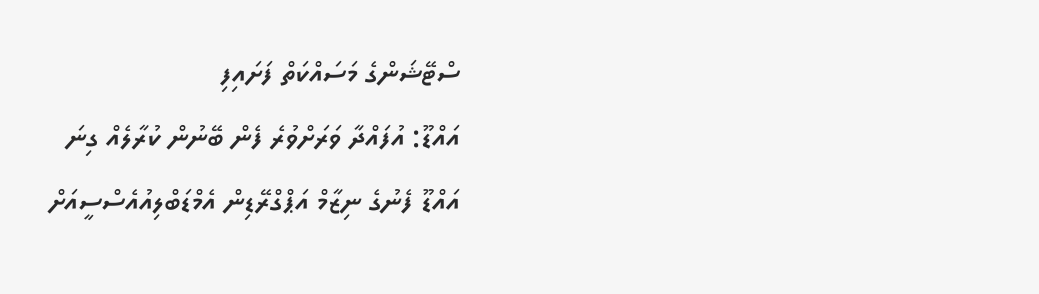ސްޓޭޝަންގެ މަސައްކަތް ފަށައިފި
އައްޑޫ: އުފައްދާ ވަރަށްވުރެ ފެން ބޭނުން ކުރާލެއް ގިނަ
އައްޑޫ ފެނުގެ ނިޒާމް އަޕްގްރޭޑިން އެމްޑަބްލިއުއެސްސީއަށް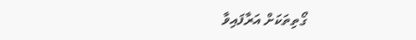ގޯތިތަކަށް އަރާފައިވާ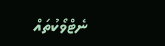ނެޓްވޯކުތައް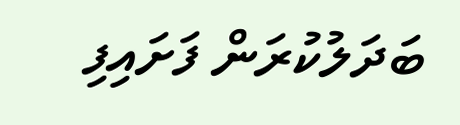ބަދަލުކުރަން ފަށައިފި